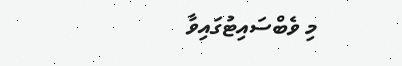މި ވެބްސައިޓުގައިވާ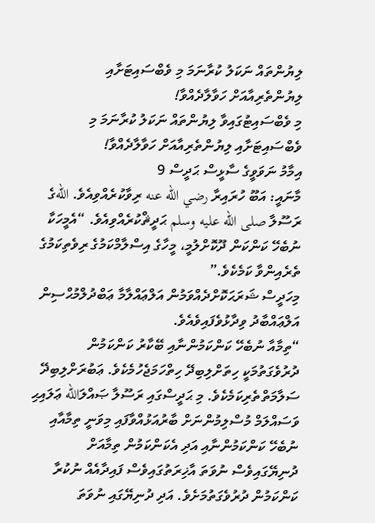ލިޔުންތައް ނަކަލު ކުރާނަމަ މި ވެބްސައިޓަށާއި ލިޔުންތެރިއާއަށް ހަވާލާދެއްވާ!
މި ވެބްސައިޓުގައިވާ ލިޔުންތައް ނަކަލު ކުރާނަމަ މި ވެބްސައިޓަށާއި ލިޔުންތެރިއާއަށް ހަވާލާދެއްވާ!
އިމާމު ނަވަވީގެ ސާޅީސް ޙަދީސް 9
މާނައީ: އަބޫ ހުރައިރާ رضي اللّه عنه ރިވާކުރެއްވިއެވެ. اللهގެ ރަސޫލާ صلى الله عليه وسلم ޙަދީޘްކުރެއްވިއެވެ. “އެމީހަކާ ނުބެހޭ ކަންކަން ދޫކޮށްލުމީ، މީހާގެ އިސްލާމްކަމުގެ ރިވެތިކަމުގެ ތެރެއިންވާ ކަމެކެވެ.”
މިހަދީސް ޝަރަޙަކޮށްދެއްވަމުން އަލްޢައްލާމާ ޢަބްދުލްމުޙްސިން އަލްޢައްބާދު ވިދާޅުވެފައިވެއެވެ.
“ތިމާއާ ނުބެހޭ ކަންކަމުންނާއި ބޭކާރު ކަންކަމުން ދުރުވެގަތުމަކީ ހިތަށްލިބިދޭ ހިތްހަމަޖެހުމެކެވެ. ޢަބުރަށްލިބިދޭ ސަލާމަތްތެރިކަމެކެވެ. މި ޙަދީސްގައި ރަސޫލާ ޞައްލަالله ޢަލައިޙި ވަސައްލަމް މުސްލިމުންނަށް ބާރުއަޅުއްވާފައި މިވަނީ ތިމާއާއި ނުބެހޭ ކަންކަމުންނާއި އަދި އެކަންކަމުން ތިމާއަށް ދުނިޔޭގައިވެސް ނުވަތަ އާޚިރަތުގައިވެސް ފައިދާއެއް ނުކުރާ ކަންކަމުން ދުރުވެގަތުމަށެވެ. އަދި ދުނިޔޭގައި ނުވަތަ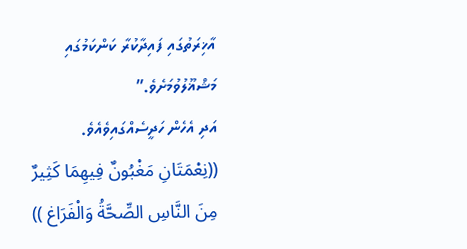އާޚިރަތުގައި ފައިދާކުރާ ކަންކަމުގައި މަޝްޣޫލުވުމަށެވެ.”
އަދި އެހެން ހަދީސެއްގައިވެއެވެ. ((نِعْمَتَانِ مَغْبُونٌ فِيهِمَا كَثِيرٌ مِنَ النَّاسِ الصِّحَّةُ وَالْفَرَاغ ))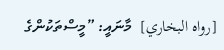[رواه البخاري]  މާނައީ: ”މީސްތަކުންގެ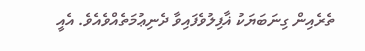ތެރެއިން ގިނަބަޔަކު ޣާފިލުވެފައިވާ ދެނިޢުމަތެއްވެއެވެ. އެއީ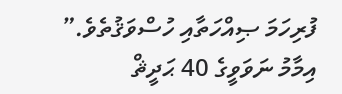ފުރިހަމަ ޞިއްހަތާއި ހުސްވަޤުތެވެ.”
އިމާމު ނަވަވީގެ 40 ޙަދީޘް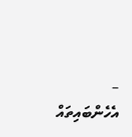– އެހެންބައިތައް